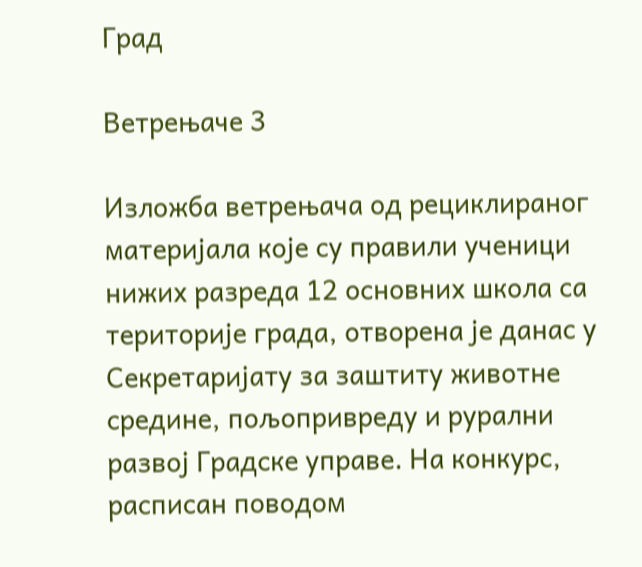Град

Ветрењаче 3

Изложба ветрењача од рециклираног материјала које су правили ученици нижих разреда 12 основних школа са територије града, отворена је данас у Секретаријату за заштиту животне средине, пољопривреду и рурални развој Градске управе. На конкурс, расписан поводом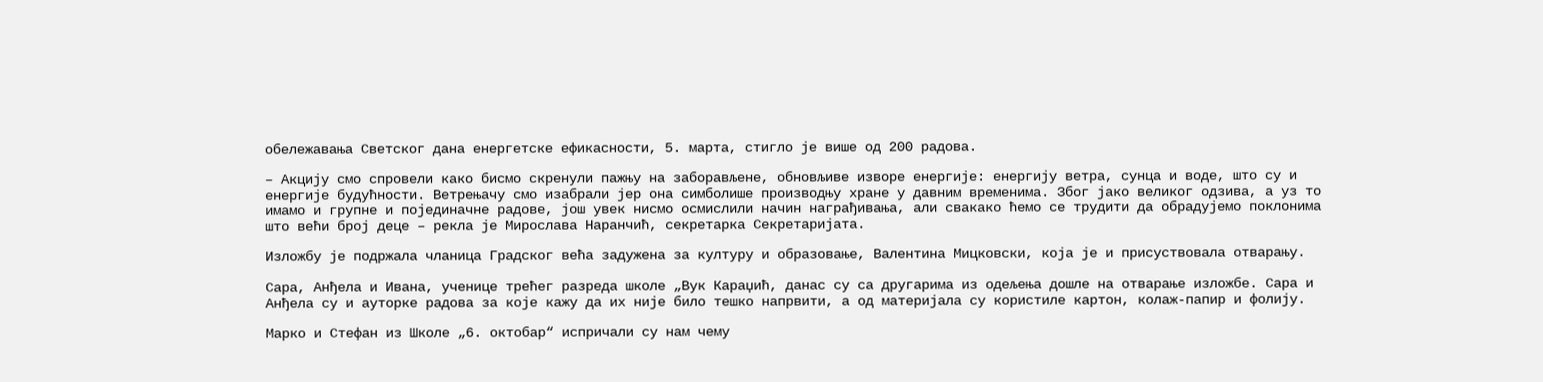обележавања Светског дана енергетске ефикасности, 5. марта, стигло је више од 200 радова.

– Акцију смо спровели како бисмо скренули пажњу на заборављене, обновљиве изворе енергије: енергију ветра, сунца и воде, што су и енергије будућности. Ветрењачу смо изабрали јер она симболише производњу хране у давним временима. Због јако великог одзива, а уз то имамо и групне и појединачне радове, још увек нисмо осмислили начин награђивања, али свакако ћемо се трудити да обрадујемо поклонима што већи број деце – рекла је Мирослава Наранчић, секретарка Секретаријата.

Изложбу је подржала чланица Градског већа задужена за културу и образовање, Валентина Мицковски, која је и присуствовала отварању.

Сара, Анђела и Ивана, ученице трећег разреда школе „Вук Караџић, данас су са другарима из одељења дошле на отварање изложбе. Сара и Анђела су и ауторке радова за које кажу да их није било тешко напрвити, а од материјала су користиле картон, колаж-папир и фолију.

Марко и Стефан из Школе „6. октобар“ испричали су нам чему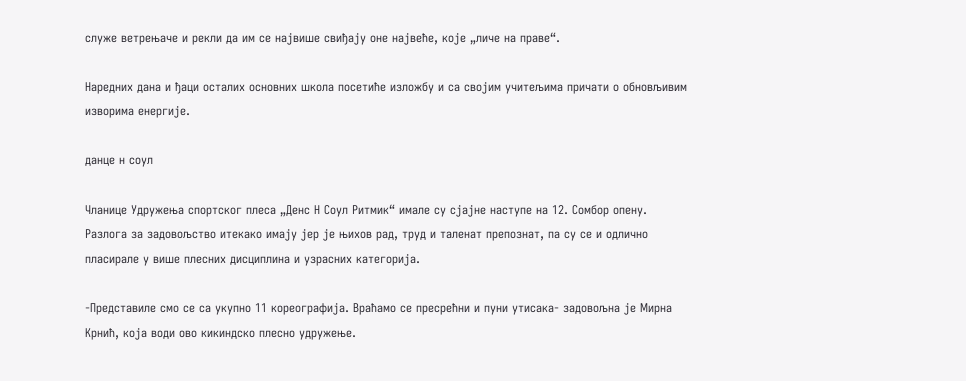служе ветрењаче и рекли да им се највише свиђају оне највеће, које „личе на праве“.

Наредних дана и ђаци осталих основних школа посетиће изложбу и са својим учитељима причати о обновљивим изворима енергије.

данце н соул

Чланице Удружења спортског плеса „Денс Н Соул Ритмик“ имале су сјајне наступе на 12. Сомбор опену. Разлога за задовољство итекако имају јер је њихов рад, труд и таленат препознат, па су се и одлично пласирале у више плесних дисциплина и узрасних категорија.

-Представиле смо се са укупно 11 кореографија. Враћамо се пресрећни и пуни утисака- задовољна је Мирна Крнић, која води ово кикиндско плесно удружење.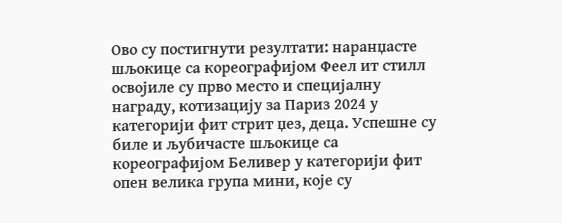Ово су постигнути резултати: наранџасте шљокице са кореографијом Феел ит стилл освојиле су прво место и специјалну награду, котизацију за Париз 2024 у категорији фит стрит џез, деца. Успешне су биле и љубичасте шљокице са кореографијом Беливер у категорији фит опен велика група мини, које су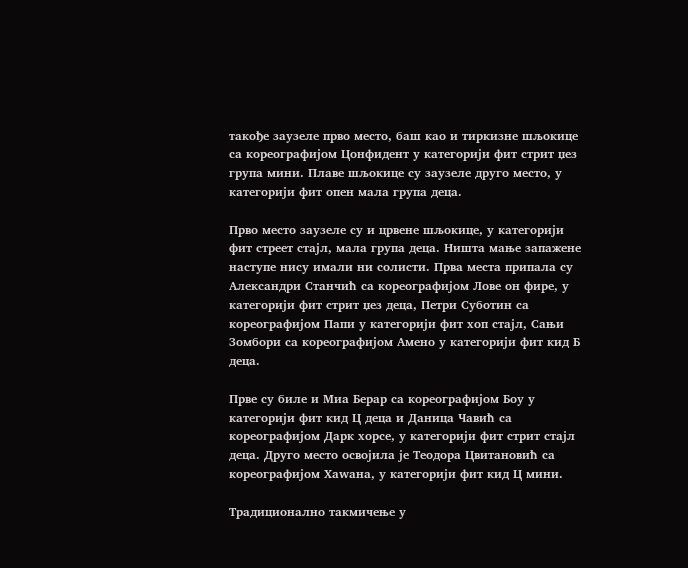такође заузеле прво место, баш као и тиркизне шљокице са кореографијом Цонфидент у категорији фит стрит џез група мини. Плаве шљокице су заузеле друго место, у категорији фит опен мала група деца.

Прво место заузеле су и црвене шљокице, у категорији фит стреет стајл, мала група деца. Ништа мање запажене наступе нису имали ни солисти. Прва места припала су Александри Станчић са кореографијом Лове он фире, у категорији фит стрит џез деца, Петри Суботин са кореографијом Папи у категорији фит хоп стајл, Сањи Зомбори са кореографијом Амено у категорији фит кид Б деца.

Прве су биле и Миа Берар са кореографијом Боy у категорији фит кид Ц деца и Даница Чавић са кореографијом Дарк хорсе, у категорији фит стрит стајл деца. Друго место освојила је Теодора Цвитановић са кореографијом Хаwана, у категорији фит кид Ц мини.

Традиционално такмичење у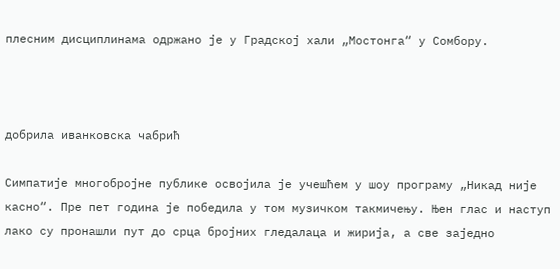плесним дисциплинама одржано је у Градској хали „Мостонга“ у Сомбору.



добрила иванковска чабрић

Симпатије многобројне публике освојила је учешћем у шоу програму „Никад није касно“. Пре пет година је победила у том музичком такмичењу. Њен глас и наступ лако су пронашли пут до срца бројних гледалаца и жирија, а све заједно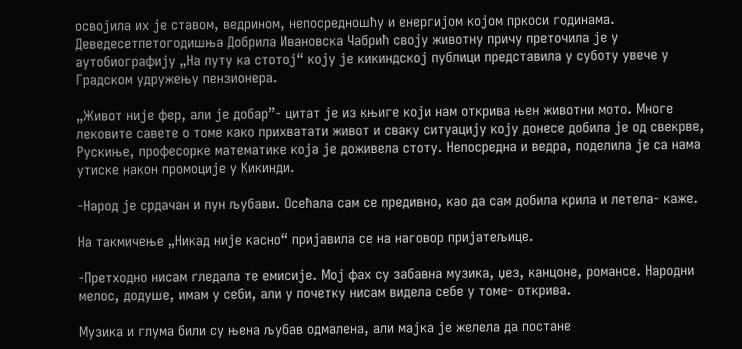освојила их је ставом, ведрином, непосредношћу и енергијом којом пркоси годинама. Деведесетпетогодишња Добрила Ивановска Чабрић своју животну причу преточила је у аутобиографију „На путу ка стотој“ коју је кикиндској публици представила у суботу увече у Градском удружењу пензионера.

„Живот није фер, али је добар”- цитат је из књиге који нам открива њен животни мото. Многе лековите савете о томе како прихватати живот и сваку ситуацију коју донесе добила је од свекрве, Рускиње, професорке математике која је доживела стоту. Непосредна и ведра, поделила је са нама утиске након промоције у Кикинди.

-Народ је срдачан и пун љубави. Осећала сам се предивно, као да сам добила крила и летела- каже.

На такмичење „Никад није касно“ пријавила се на наговор пријатељице.

-Претходно нисам гледала те емисије. Мој фах су забавна музика, џез, канцоне, романсе. Народни мелос, додуше, имам у себи, али у почетку нисам видела себе у томе- открива.

Музика и глума били су њена љубав одмалена, али мајка је желела да постане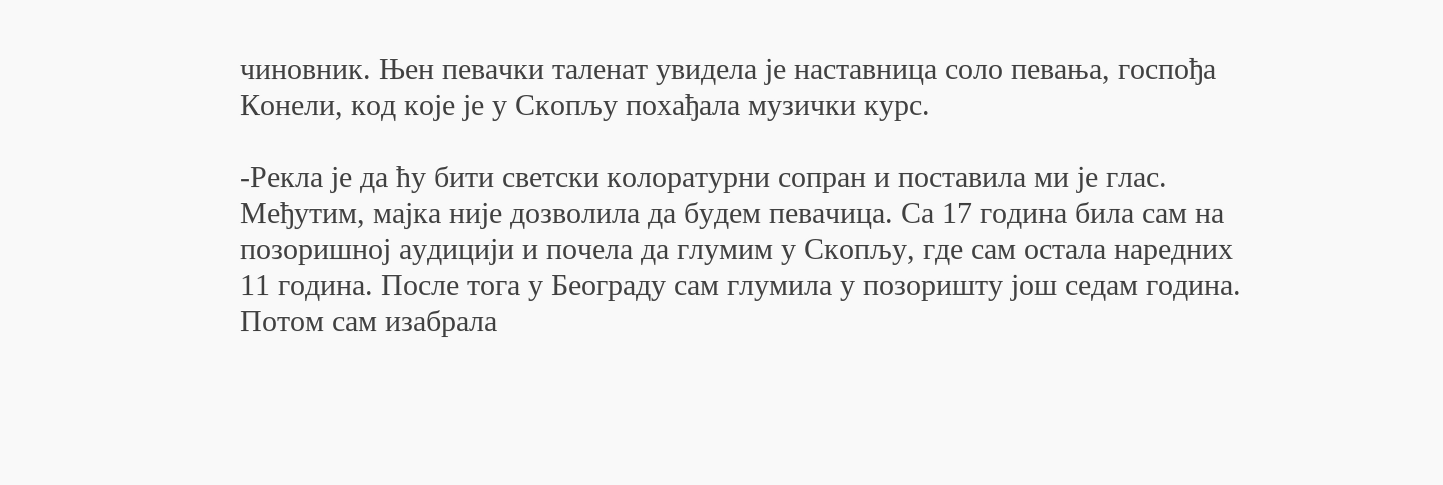чиновник. Њен певачки таленат увидела је наставница соло певања, госпођа Конели, код које је у Скопљу похађала музички курс.

-Рекла је да ћу бити светски колоратурни сопран и поставила ми је глас. Међутим, мајка није дозволила да будем певачица. Са 17 година била сам на позоришној аудицији и почела да глумим у Скопљу, где сам остала наредних 11 година. После тога у Београду сам глумила у позоришту још седам година. Потом сам изабрала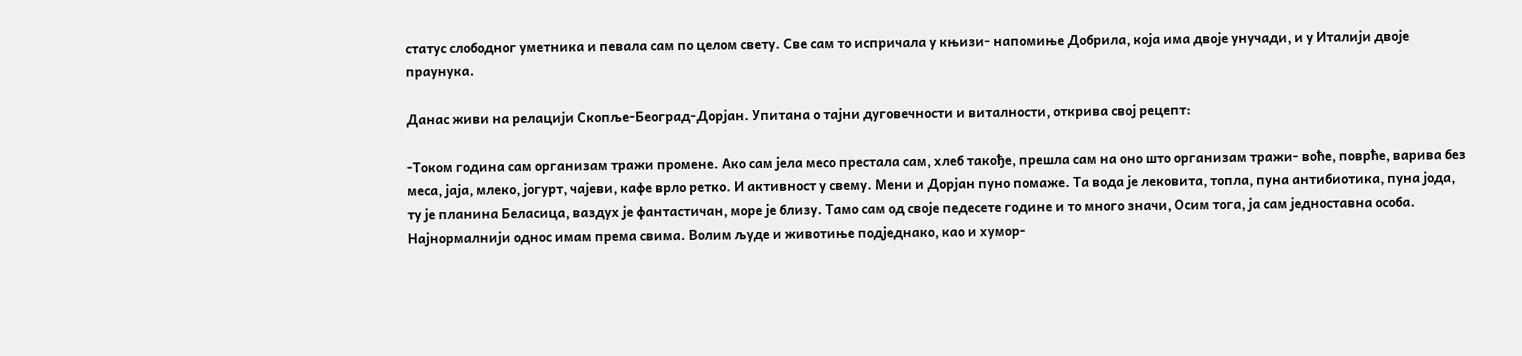статус слободног уметника и певала сам по целом свету. Све сам то испричала у књизи- напомиње Добрила, која има двоје унучади, и у Италији двоје праунука.

Данас живи на релацији Скопље-Београд-Дорјан. Упитана о тајни дуговечности и виталности, открива свој рецепт:

-Током година сам организам тражи промене. Ако сам јела месо престала сам, хлеб такође, прешла сам на оно што организам тражи- воће, поврће, варива без меса, јаја, млеко, јогурт, чајеви, кафе врло ретко. И активност у свему. Мени и Дорјан пуно помаже. Та вода је лековита, топла, пуна антибиотика, пуна јода, ту је планина Беласица, ваздух је фантастичан, море је близу. Тамо сам од своје педесете године и то много значи, Осим тога, ја сам једноставна особа. Најнормалнији однос имам према свима. Волим људе и животиње подједнако, као и хумор-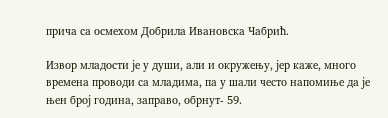прича са осмехом Добрила Ивановска Чабрић.

Извор младости је у души, али и окружењу, јер каже, много времена проводи са младима, па у шали често напомиње да је њен број година, заправо, обрнут- 59.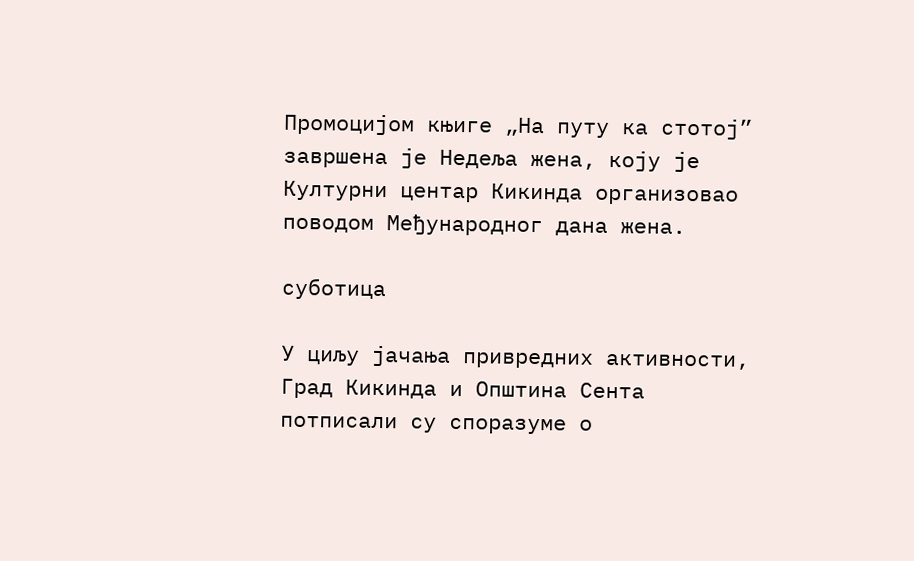Промоцијом књиге „На путу ка стотој” завршена је Недеља жена, коју је Културни центар Кикинда организовао поводом Међународног дана жена.

суботица

У циљу јачања привредних активности, Град Кикинда и Општина Сента потписали су споразуме о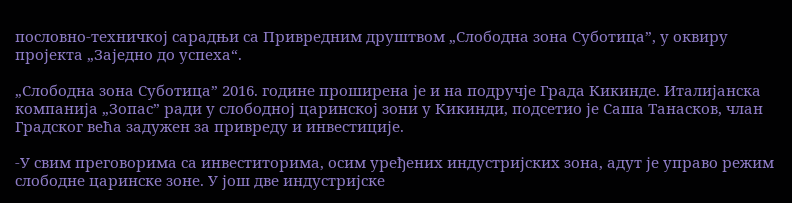пословно-техничкој сарадњи са Привредним друштвом „Слободна зона Суботица”, у оквиру пројекта „Заједно до успеха“.

„Слободна зона Суботица” 2016. године проширена је и на подручје Града Кикинде. Италијанска компанија „Зопас” ради у слободној царинској зони у Кикинди, подсетио је Саша Танасков, члан Градског већа задужен за привреду и инвестиције.

-У свим преговорима са инвеститорима, осим уређених индустријских зона, адут је управо режим слободне царинске зоне. У још две индустријске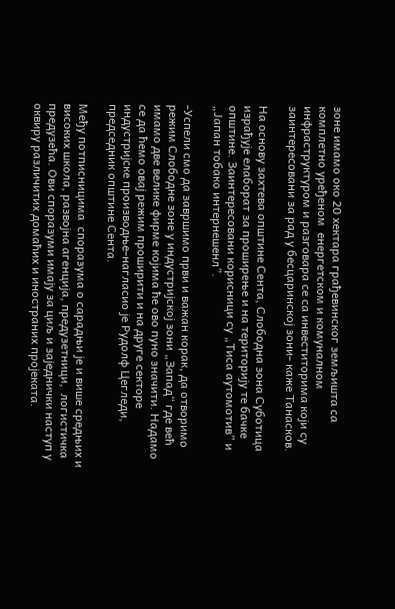зоне имамо око 20 хектара грађевинског земљишта са комплетно уређеном  енергетском и комуналном инфраструктуром и разговара се са инвеститорима који су заинтересовани за рад у бесцаринској зони- каже Танасков.

На основу захтева општине Сента, Слободна зона Суботица израђује елаборат за проширење и на територију те бачке општине. Заинтересовани корисници су „Тиса аутомотив” и „Јапан тобако интернешенл”.

-Успели смо да завршимо први и важан корак, да отворимо режим Слободне зоне у индустријској зони „Запад“ где већ имамо две велике фирме којима ће ово пуно значити. Надамо се да ћемо овај режим проширити и на друге секторе индустријске производње-нагласио је Рудолф Цегледи, председник општине Сента.

Међу потписницима  споразума о сарадњи је и више средњих и високих школа, развојна агенција, предузетници,  логистичка предузећа. Ови споразуми имају за циљ и заједнички наступ у оквиру различитих домаћих и иностраних пројеката.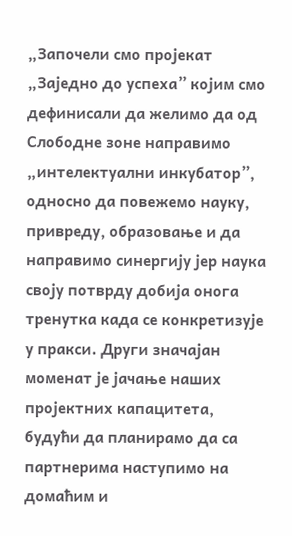„Започели смо пројекат „Заједно до успеха” којим смо дефинисали да желимо да од Слободне зоне направимо „интелектуални инкубатор”, односно да повежемо науку, привреду, образовање и да направимо синергију јер наука своју потврду добија онога тренутка када се конкретизује у пракси. Други значајан моменат је јачање наших пројектних капацитета, будући да планирамо да са партнерима наступимо на домаћим и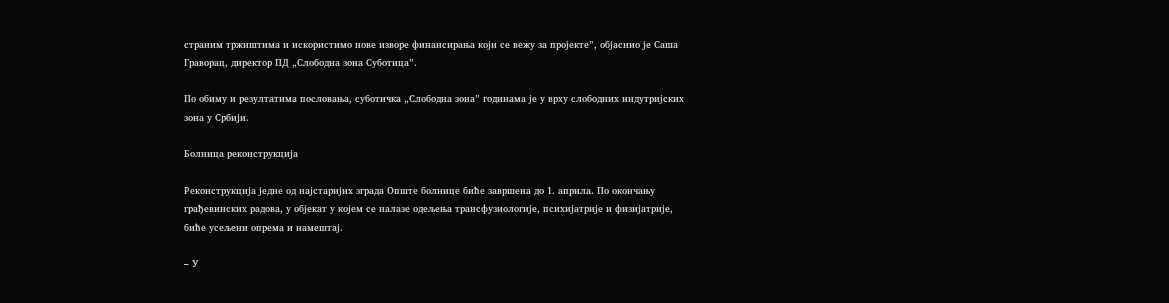страним тржиштима и искористимо нове изворе финансирања који се вежу за пројекте”, објаснио је Саша Граворац, директор ПД „Слободна зона Суботица”.

По обиму и резултатима пословања, суботичка „Слободна зона” годинама је у врху слободних индутријских зона у Србији.

Болница реконструкција

Реконструкција једне од најстаријих зграда Опште болнице биће завршена до 1. априла. По окончању грађевинских радова, у објекат у којем се налазе одељења трансфузиологије, психијатрије и физијатрије, биће усељени опрема и намештај.

– У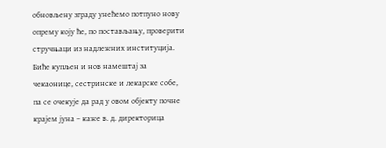обновљену зграду унећемо потпуно нову опрему коју ће, по постављању, проверити стручњаци из надлежних институција. Биће купљен и нов намештај за чекаонице, сестринске и лекарске собе, па се очекује да рад у овом објекту почне крајем јуна – каже в. д. директорица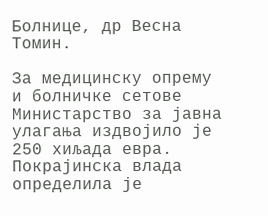Болнице, др Весна Томин.

За медицинску опрему и болничке сетове Министарство за јавна улагања издвојило је 250 хиљада евра. Покрајинска влада определила је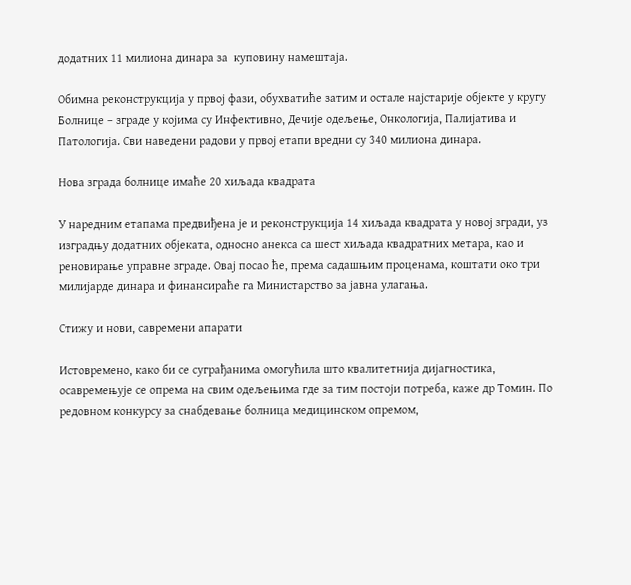додатних 11 милиона динара за  куповину намештаја.

Обимна реконструкција у првој фази, обухватиће затим и остале најстарије објекте у кругу Болнице – зграде у којима су Инфективно, Дечије одељење, Онкологија, Палијатива и Патологија. Сви наведени радови у првој етапи вредни су 340 милиона динара.

Нова зграда болнице имаће 20 хиљада квадрата

У наредним етапама предвиђена је и реконструкција 14 хиљада квадрата у новој згради, уз изградњу додатних објеката, односно анекса са шест хиљада квадратних метара, као и реновирање управне зграде. Овај посао ће, према садашњим проценама, коштати око три милијарде динара и финансираће га Министарство за јавна улагања.

Стижу и нови, савремени апарати

Истовремено, како би се суграђанима омогућила што квалитетнија дијагностика, осавремењује се опрема на свим одељењима где за тим постоји потреба, каже др Томин. По редовном конкурсу за снабдевање болница медицинском опремом,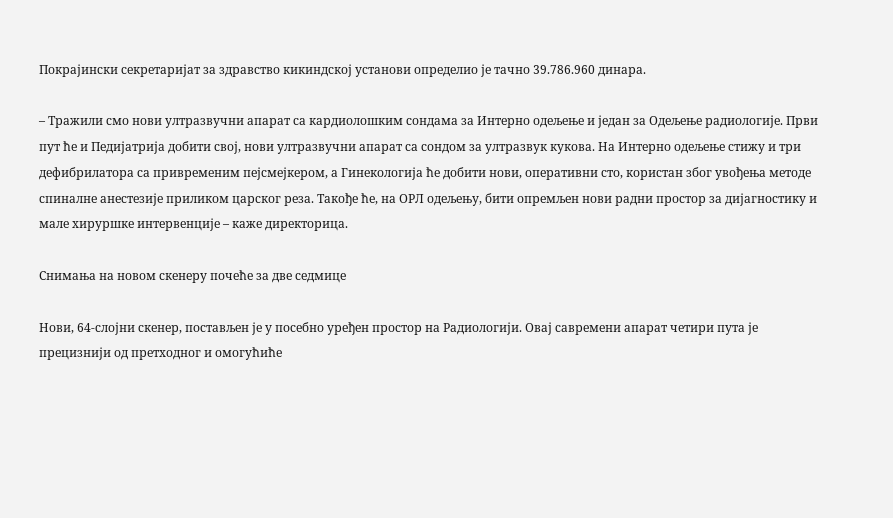Покрајински секретаријат за здравство кикиндској установи определио је тачно 39.786.960 динара.

– Тражили смо нови ултразвучни апарат са кардиолошким сондама за Интерно одељење и један за Одељење радиологије. Први пут ће и Педијатрија добити свој, нови ултразвучни апарат са сондом за ултразвук кукова. На Интерно одељење стижу и три дефибрилатора са привременим пејсмејкером, а Гинекологија ће добити нови, оперативни сто, користан због увођења методе спиналне анестезије приликом царског реза. Такође ће, на ОРЛ одељењу, бити опремљен нови радни простор за дијагностику и мале хируршке интервенције – каже директорица.

Снимања на новом скенеру почеће за две седмице

Нови, 64-слојни скенер, постављен је у посебно уређен простор на Радиологији. Овај савремени апарат четири пута је прецизнији од претходног и омогућиће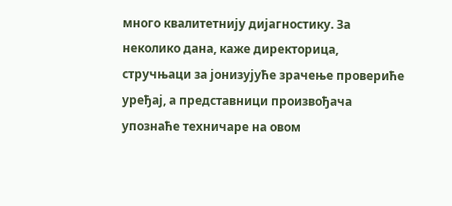много квалитетнију дијагностику. За неколико дана, каже директорица, стручњаци за јонизујуће зрачење провериће уређај, а представници произвођача упознаће техничаре на овом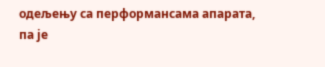одељењу са перформансама апарата, па је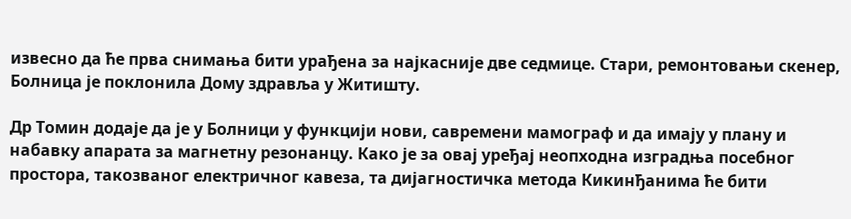извесно да ће прва снимања бити урађена за најкасније две седмице. Стари, ремонтовањи скенер, Болница је поклонила Дому здравља у Житишту.

Др Томин додаје да је у Болници у функцији нови, савремени мамограф и да имају у плану и набавку апарата за магнетну резонанцу. Како је за овај уређај неопходна изградња посебног простора, такозваног електричног кавеза, та дијагностичка метода Кикинђанима ће бити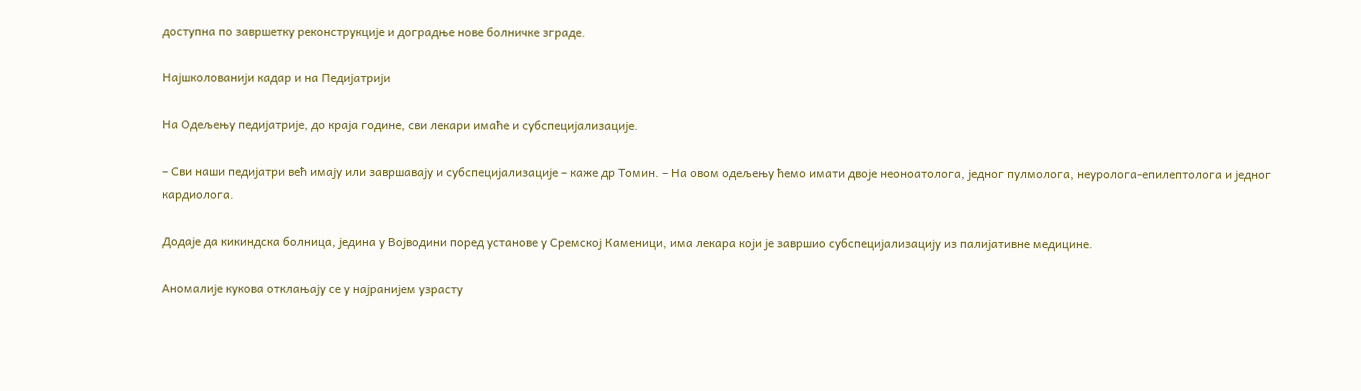доступна по завршетку реконструкције и доградње нове болничке зграде.

Најшколованији кадар и на Педијатрији

На Одељењу педијатрије, до краја године, сви лекари имаће и субспецијализације.

– Сви наши педијатри већ имају или завршавају и субспецијализације – каже др Томин. – На овом одељењу ћемо имати двоје неоноатолога, једног пулмолога, неуролога-епилептолога и једног кардиолога.

Додаје да кикиндска болница, једина у Војводини поред установе у Сремској Каменици, има лекара који је завршио субспецијализацију из палијативне медицине.

Аномалије кукова отклањају се у најранијем узрасту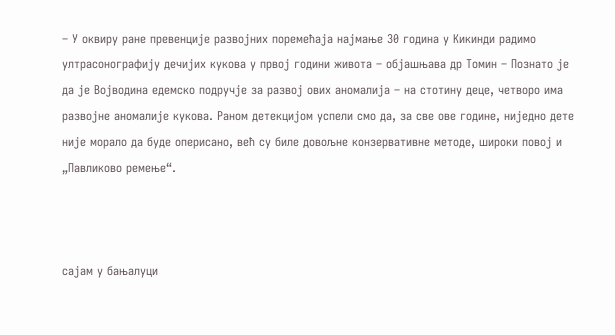– У оквиру ране превенције развојних поремећаја најмање 30 година у Кикинди радимо ултрасонографију дечијих кукова у првој години живота – објашњава др Томин – Познато је да је Војводина едемско подручје за развој ових аномалија – на стотину деце, четворо има развојне аномалије кукова. Раном детекцијом успели смо да, за све ове године, ниједно дете није морало да буде оперисано, већ су биле довољне конзервативне методе, широки повој и „Павликово ремење“.



сајам у бањалуци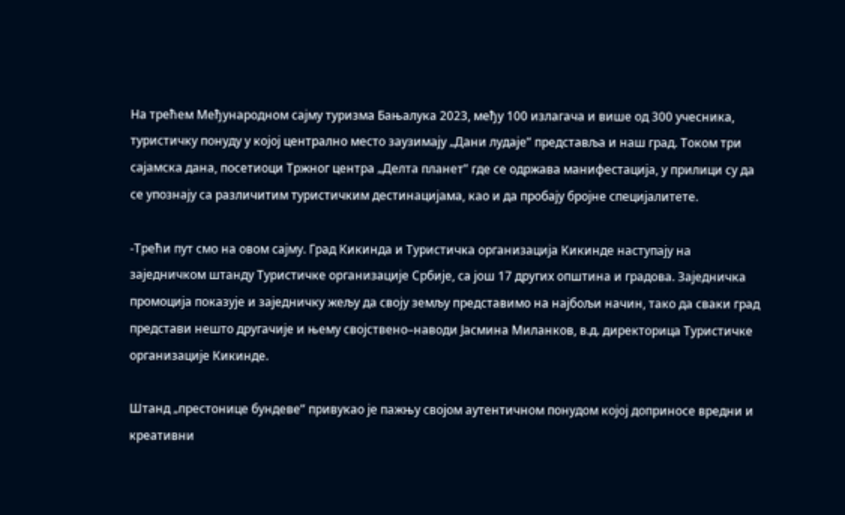На трећем Међународном сајму туризма Бањалука 2023, међу 100 излагача и више од 300 учесника, туристичку понуду у којој централно место заузимају „Дани лудаје” представља и наш град. Током три сајамска дана, посетиоци Тржног центра „Делта планет” где се одржава манифестација, у прилици су да се упознају са различитим туристичким дестинацијама, као и да пробају бројне специјалитете.

-Трећи пут смо на овом сајму. Град Кикинда и Туристичка организација Кикинде наступају на заједничком штанду Туристичке организације Србије, са још 17 других општина и градова. Заједничка промоција показује и заједничку жељу да своју земљу представимо на најбољи начин, тако да сваки град представи нешто другачије и њему својствено–наводи Јасмина Миланков, в.д. директорица Туристичке организације Кикинде.

Штанд „престонице бундеве” привукао је пажњу својом аутентичном понудом којој доприносе вредни и креативни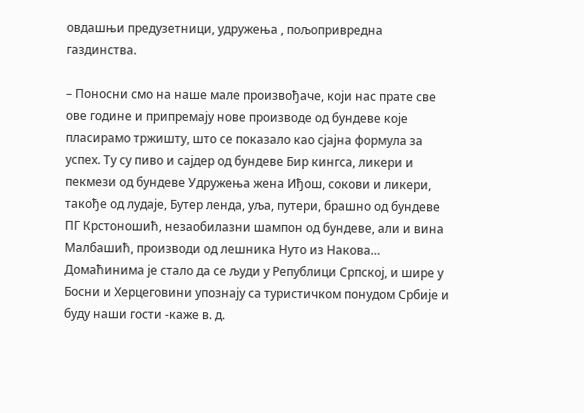овдашњи предузетници, удружења , пољопривредна газдинства.

– Поносни смо на наше мале произвођаче, који нас прате све ове године и припремају нове производе од бундеве које пласирамо тржишту, што се показало као сјајна формула за успех. Ту су пиво и сајдер од бундеве Бир кингса, ликери и пекмези од бундеве Удружења жена Иђош, сокови и ликери, такође од лудаје, Бутер ленда, уља, путери, брашно од бундеве ПГ Крстоношић, незаобилазни шампон од бундеве, али и вина Малбашић, производи од лешника Нуто из Накова… Домаћинима је стало да се људи у Републици Српској, и шире у Босни и Херцеговини упознају са туристичком понудом Србије и буду наши гости -каже в. д.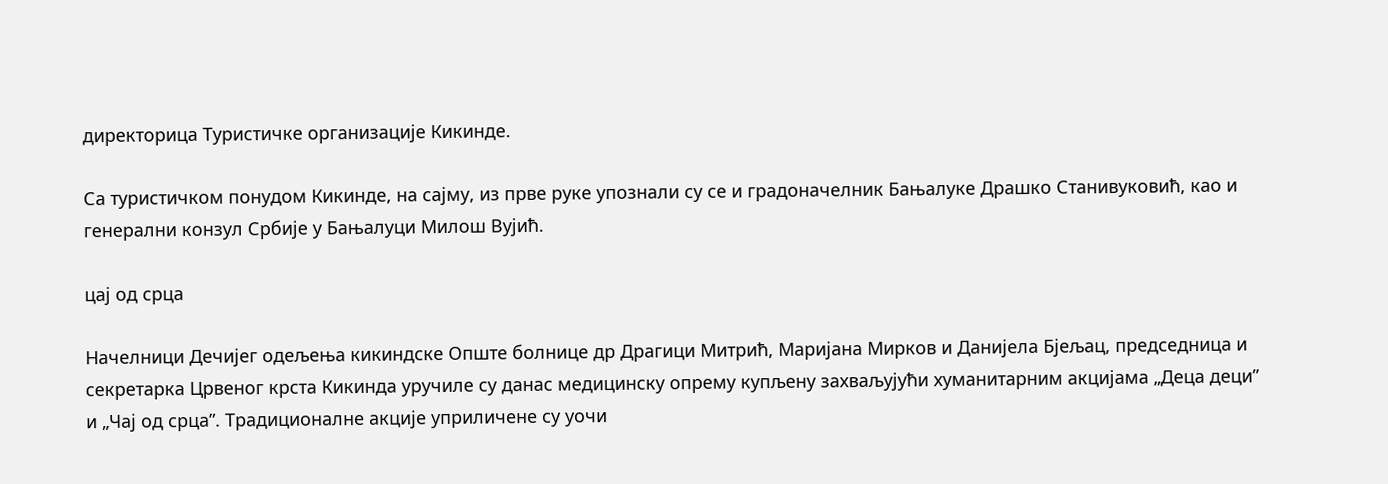директорица Туристичке организације Кикинде.

Са туристичком понудом Кикинде, на сајму, из прве руке упознали су се и градоначелник Бањалуке Драшко Станивуковић, као и генерални конзул Србије у Бањалуци Милош Вујић.

цај од срца

Начелници Дечијег одељења кикиндске Опште болнице др Драгици Митрић, Маријана Мирков и Данијела Бјељац, председница и секретарка Црвеног крста Кикинда уручиле су данас медицинску опрему купљену захваљујући хуманитарним акцијама „Деца деци” и „Чај од срца”. Традиционалне акције уприличене су уочи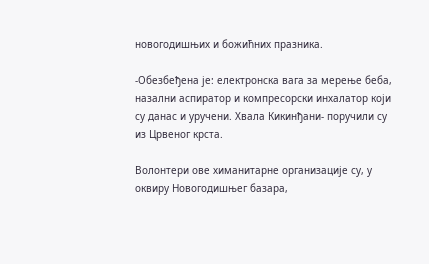новогодишњих и божићних празника.

-Обезбеђена је: електронска вага за мерење беба, назални аспиратор и компресорски инхалатор који су данас и уручени. Хвала Кикинђани- поручили су из Црвеног крста.

Волонтери ове химанитарне организације су, у оквиру Новогодишњег базара,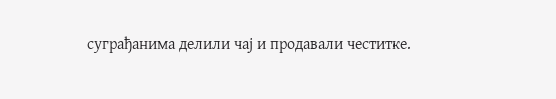суграђанима делили чај и продавали честитке.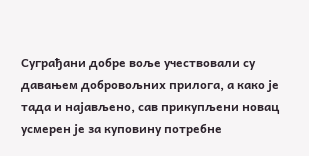Суграђани добре воље учествовали су давањем добровољних прилога, а како је тада и најављено, сав прикупљени новац усмерен је за куповину потребне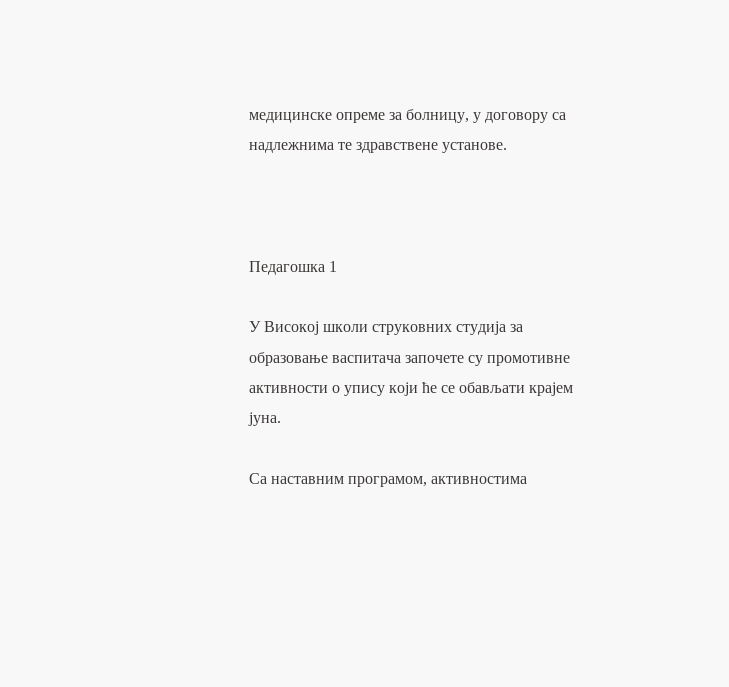медицинске опреме за болницу, у договору са надлежнима те здравствене установе.



Педагошка 1

У Високој школи струковних студија за образовање васпитача започете су промотивне активности о упису који ће се обављати крајем јуна.

Са наставним програмом, активностима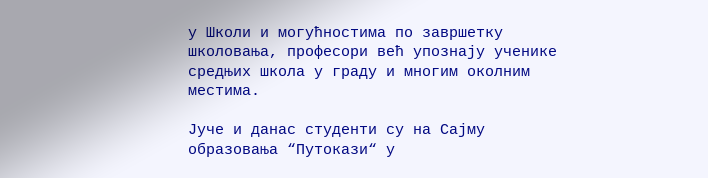у Школи и могућностима по завршетку школовања, професори већ упознају ученике средњих школа у граду и многим околним местима.

Јуче и данас студенти су на Сајму образовања “Путокази“ у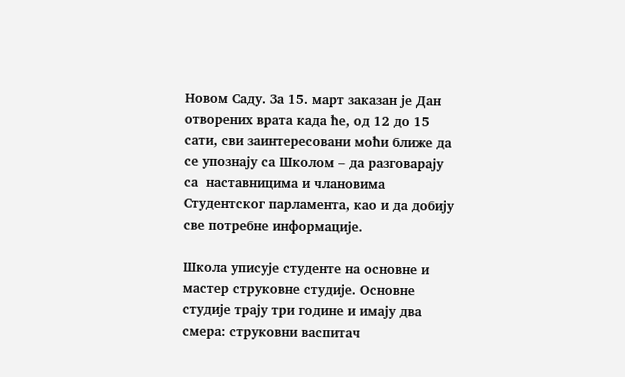Новом Саду. За 15. март заказан је Дан отворених врата када ће, од 12 до 15 сати, сви заинтересовани моћи ближе да се упознају са Школом – да разговарају са  наставницима и члановима Студентског парламента, као и да добију све потребне информације.

Школа уписује студенте на основне и мастер струковне студије. Основне студије трају три године и имају два смера: струковни васпитач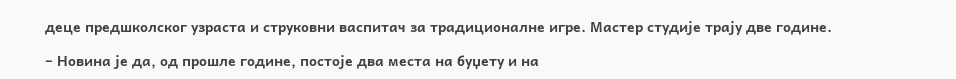деце предшколског узраста и струковни васпитач за традиционалне игре. Мастер студије трају две године.

– Новина је да, од прошле године, постоје два места на буџету и на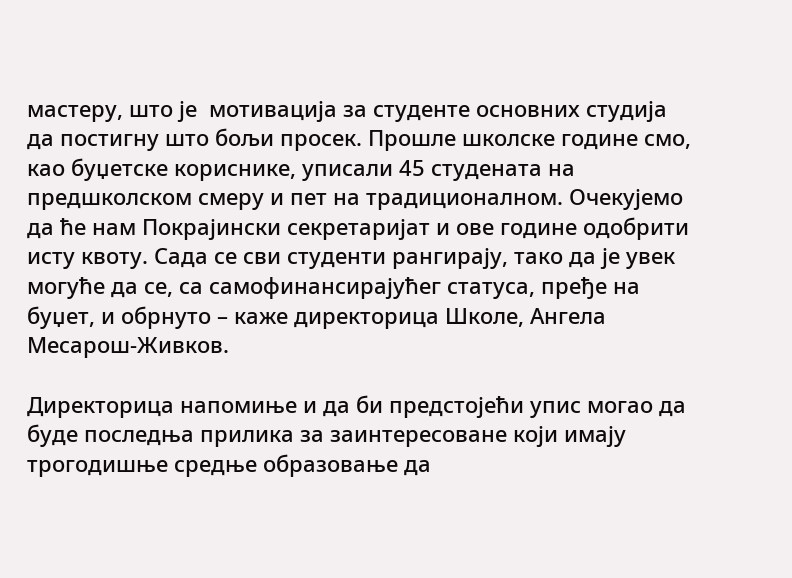мастеру, што је  мотивација за студенте основних студија да постигну што бољи просек. Прошле школске године смо, као буџетске кориснике, уписали 45 студената на предшколском смеру и пет на традиционалном. Очекујемо да ће нам Покрајински секретаријат и ове године одобрити исту квоту. Сада се сви студенти рангирају, тако да је увек могуће да се, са самофинансирајућег статуса, пређе на буџет, и обрнуто – каже директорица Школе, Ангела Месарош-Живков.

Директорица напомиње и да би предстојећи упис могао да буде последња прилика за заинтересоване који имају трогодишње средње образовање да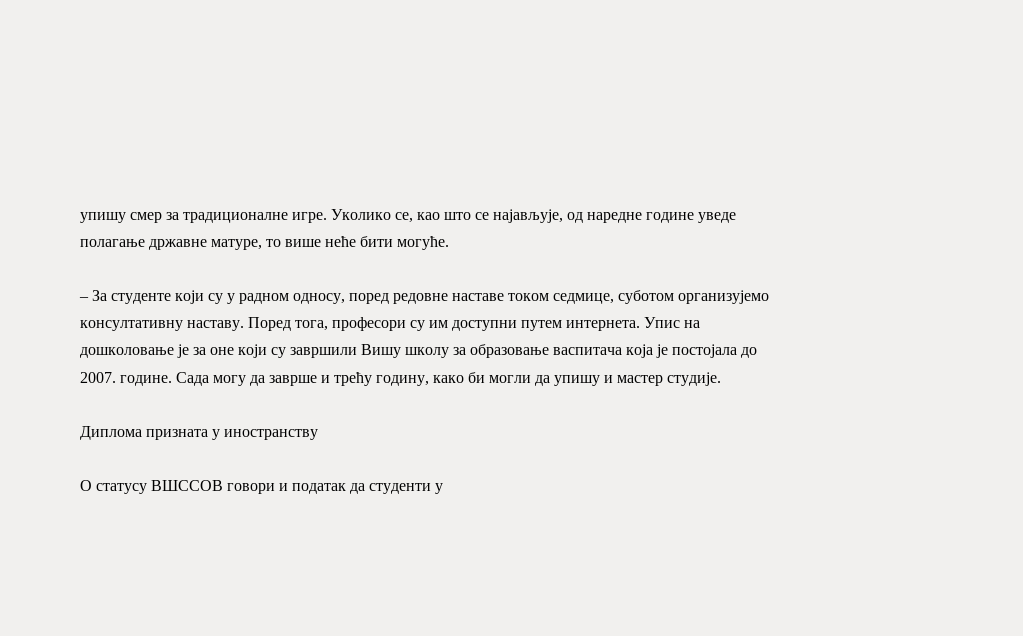упишу смер за традиционалне игре. Уколико се, као што се најављује, од наредне године уведе полагање државне матуре, то више неће бити могуће.

– За студенте који су у радном односу, поред редовне наставе током седмице, суботом организујемо консултативну наставу. Поред тога, професори су им доступни путем интернета. Упис на дошколовање је за оне који су завршили Вишу школу за образовање васпитача која је постојала до 2007. године. Сада могу да заврше и трећу годину, како би могли да упишу и мастер студије.

Диплома призната у иностранству

О статусу ВШССОВ говори и податак да студенти у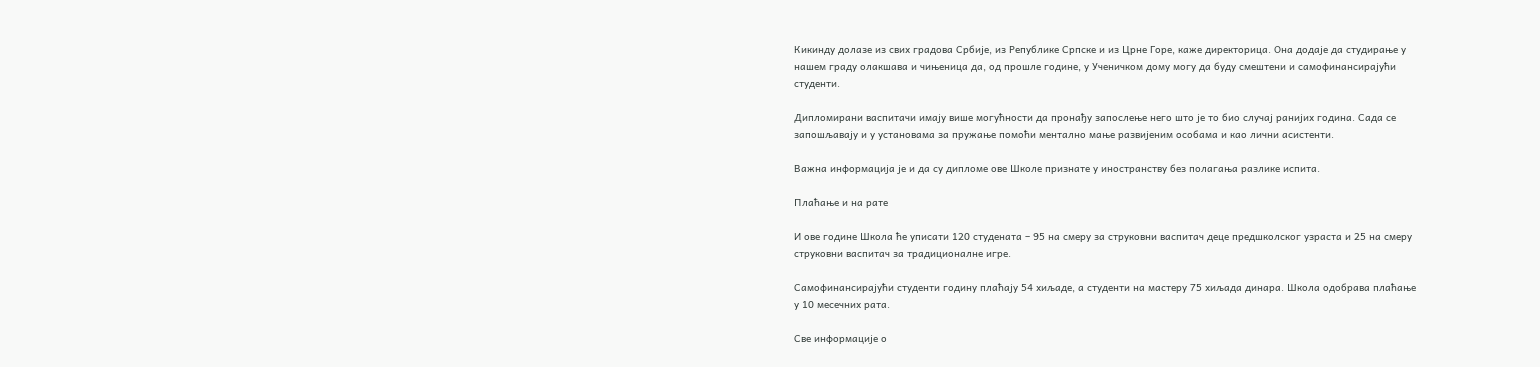Кикинду долазе из свих градова Србије, из Републике Српске и из Црне Горе, каже директорица. Она додаје да студирање у нашем граду олакшава и чињеница да, од прошле године, у Ученичком дому могу да буду смештени и самофинансирајући студенти.

Дипломирани васпитачи имају више могућности да пронађу запослење него што је то био случај ранијих година. Сада се запошљавају и у установама за пружање помоћи ментално мање развијеним особама и као лични асистенти.

Важна информација је и да су дипломе ове Школе признате у иностранству без полагања разлике испита.

Плаћање и на рате

И ове године Школа ће уписати 120 студената – 95 на смеру за струковни васпитач деце предшколског узраста и 25 на смеру струковни васпитач за традиционалне игре.

Самофинансирајући студенти годину плаћају 54 хиљаде, а студенти на мастеру 75 хиљада динара. Школа одобрава плаћање у 10 месечних рата.

Све информације о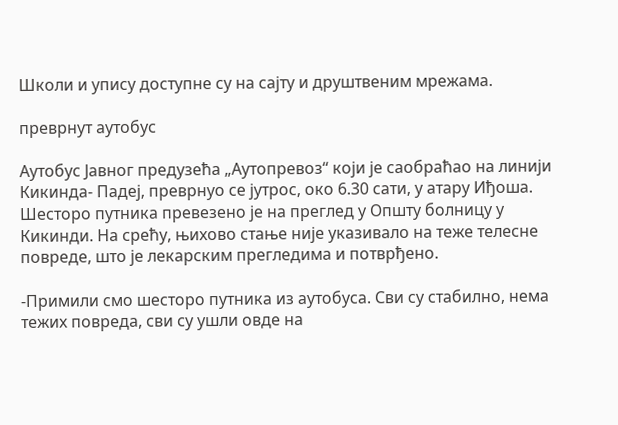Школи и упису доступне су на сајту и друштвеним мрежама.

преврнут аутобус

Аутобус Јавног предузећа „Аутопревоз“ који је саобраћао на линији Кикинда- Падеј, преврнуо се јутрос, око 6.30 сати, у атару Иђоша. Шесторо путника превезено је на преглед у Општу болницу у Кикинди. На срећу, њихово стање није указивало на теже телесне повреде, што је лекарским прегледима и потврђено.

-Примили смо шесторо путника из аутобуса. Сви су стабилно, нема тежих повреда, сви су ушли овде на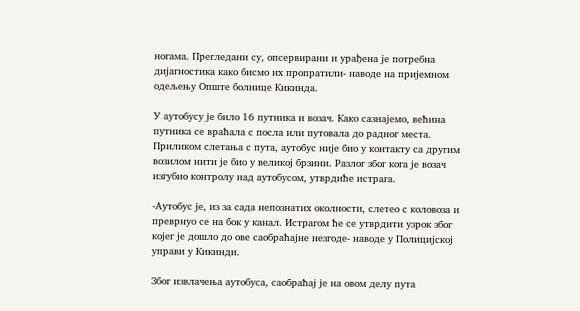ногама. Прегледани су, опсервирани и урађена је потребна дијагностика како бисмо их пропратили- наводе на пријемном одељењу Опште болнице Кикинда.

У аутобусу је било 16 путника и возач. Како сазнајемо, већина путника се враћала с посла или путовала до радног места. Приликом слетања с пута, аутобус није био у контакту са другим возилом нити је био у великој брзини. Разлог због кога је возач изгубио контролу над аутобусом, утврдиће истрага.

-Аутобус је, из за сада непознатих околности, слетео с коловоза и преврнуо се на бок у канал. Истрагом ће се утврдити узрок због којег је дошло до ове саобраћајне незгоде- наводе у Полицијској управи у Кикинди.

Због извлачења аутобуса, саобраћај је на овом делу пута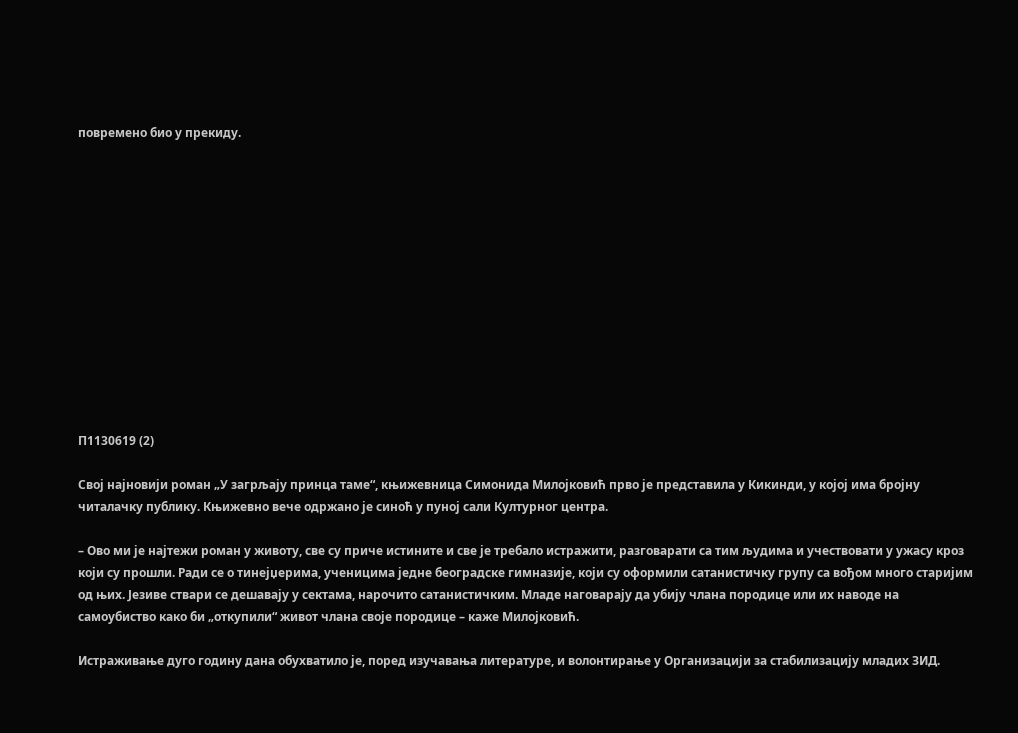повремено био у прекиду.













П1130619 (2)

Свој најновији роман „У загрљају принца таме“, књижевница Симонида Милојковић прво је представила у Кикинди, у којој има бројну читалачку публику. Књижевно вече одржано је синоћ у пуној сали Културног центра.

– Ово ми је најтежи роман у животу, све су приче истините и све је требало истражити, разговарати са тим људима и учествовати у ужасу кроз који су прошли. Ради се о тинејџерима, ученицима једне београдске гимназије, који су оформили сатанистичку групу са вођом много старијим од њих. Језиве ствари се дешавају у сектама, нарочито сатанистичким. Младе наговарају да убију члана породице или их наводе на самоубиство како би „откупили“ живот члана своје породице – каже Милојковић.

Истраживање дуго годину дана обухватило је, поред изучавања литературе, и волонтирање у Организацији за стабилизацију младих ЗИД.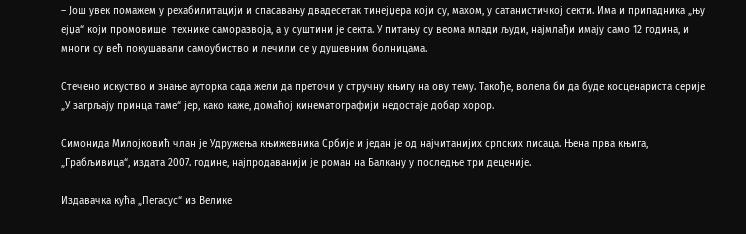– Још увек помажем у рехабилитацији и спасавању двадесетак тинејџера који су, махом, у сатанистичкој секти. Има и припадника „њу ејџа“ који промовише  технике саморазвоја, а у суштини је секта. У питању су веома млади људи, најмлађи имају само 12 година, и многи су већ покушавали самоубиство и лечили се у душевним болницама.

Стечено искуство и знање ауторка сада жели да преточи у стручну књигу на ову тему. Такође, волела би да буде косценариста серије „У загрљају принца таме“ јер, како каже, домаћој кинематографији недостаје добар хорор.

Симонида Милојковић члан је Удружења књижевника Србије и један је од најчитанијих српских писаца. Њена прва књига, „Грабљивица“, издата 2007. године, најпродаванији је роман на Балкану у последње три деценије.

Издавачка кућа „Пегасус“ из Велике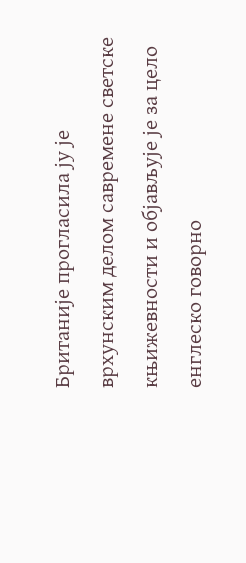Британије прогласила ју је врхунским делом савремене светске књижевности и објављује је за цело енглеско говорно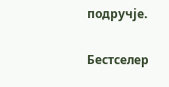подручје.

Бестселер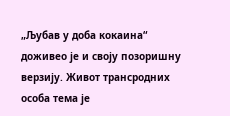„Љубав у доба кокаина“ доживео је и своју позоришну верзију. Живот трансродних особа тема је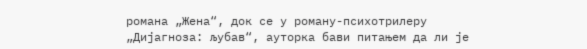романа „Жена“, док се у роману-психотрилеру  „Дијагноза: љубав“, ауторка бави питањем да ли је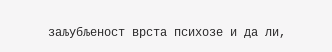заљубљеност врста психозе и да ли,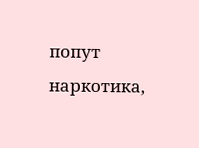попут наркотика,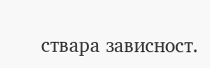ствара зависност.